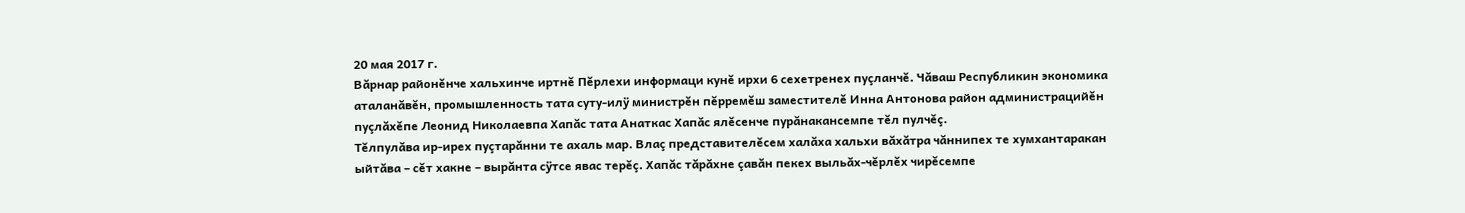20 мая 2017 г.
Вăрнар районĕнче хальхинче иртнĕ Пĕрлехи информаци кунĕ ирхи 6 сехетренех пуçланчĕ. Чăваш Республикин экономика аталанăвĕн, промышленность тата суту-илÿ министрĕн пĕрремĕш заместителĕ Инна Антонова район администрацийĕн пуçлăхĕпе Леонид Николаевпа Хапăс тата Анаткас Хапăс ялĕсенче пурăнакансемпе тĕл пулчĕç.
Тĕлпулăва ир-ирех пуçтарăнни те ахаль мар. Влаç представителĕсем халăха хальхи вăхăтра чăннипех те хумхантаракан ыйтăва – сĕт хакне – вырăнта сÿтсе явас терĕç. Хапăс тăрăхне çавăн пекех выльăх-чĕрлĕх чирĕсемпе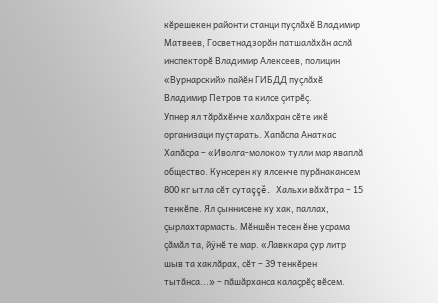кĕрешекен районти станци пуçлăхĕ Владимир Матвеев, Госветнадзорăн патшалăхăн аслă инспекторĕ Владимир Алексеев, полицин «Вурнарский» пайĕн ГИБДД пуçлăхĕ Владимир Петров та килсе çитрĕç.
Упнер ял тăрăхĕнче халăхран сĕте икĕ организаци пуçтарать. Хапăспа Анаткас Хапăсра – «Иволга-молоко» тулли мар яваплă общество. Кунсерен ку ялсенче пурăнакансем 800 кг ытла сĕт сутаççĕ. Хальхи вăхăтра – 15 тенкĕпе. Ял çыннисене ку хак, паллах, çырлахтармасть. Мĕншĕн тесен ĕне усрама çăмăл та, йÿнĕ те мар. «Лавккара çур литр шыв та хаклăрах, сĕт – 39 тенкĕрен тытăнса...» – пăшăрханса калаçрĕç вĕсем.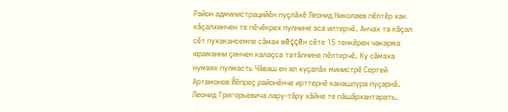Район администрацийĕн пуçлăхĕ Леонид Николаев пĕлтĕр хак кăçалхинчен те пĕчĕкрех пулнине аса илтерчĕ. Анчах та кăçал сĕт пухакансемпе сăмах вĕççĕн сĕте 15 тенкĕрен чакарма юраманни çинчен калаçса татăлнине пĕлтерчĕ. Ку сăмаха нумаях пулмасть Чăваш ен ял хуçалăх министрĕ Сергей Артамонов Йĕпреç районĕнче ирттернĕ канашлура пуçарнă.
Леонид Григорьевича лару-тăру хăйне те пăшăрхантарать.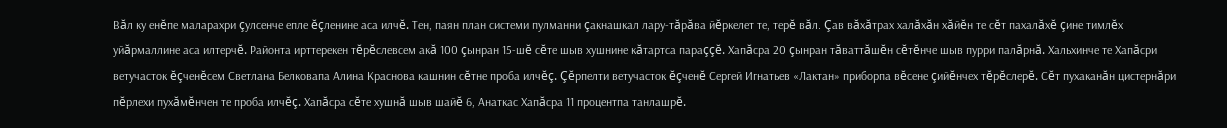Вăл ку енĕпе маларахри çулсенче епле ĕçленине аса илчĕ. Тен, паян план системи пулманни çакнашкал лару-тăрăва йĕркелет те, терĕ вăл. Çав вăхăтрах халăхăн хăйĕн те сĕт пахалăхĕ çине тимлĕх уйăрмаллине аса илтерчĕ. Районта ирттерекен тĕрĕслевсем акă 100 çынран 15-шĕ сĕте шыв хушнине кăтартса параççĕ. Хапăсра 20 çынран тăваттăшĕн сĕтĕнче шыв пурри палăрнă. Хальхинче те Хапăсри ветучасток ĕçченĕсем Светлана Белковапа Алина Краснова кашнин сĕтне проба илчĕç. Çĕрпелти ветучасток ĕçченĕ Сергей Игнатьев «Лактан» приборпа вĕсене çийĕнчех тĕрĕслерĕ. Сĕт пухаканăн цистернăри пĕрлехи пухăмĕнчен те проба илчĕç. Хапăсра сĕте хушнă шыв шайĕ 6, Анаткас Хапăсра 11 процентпа танлашрĕ.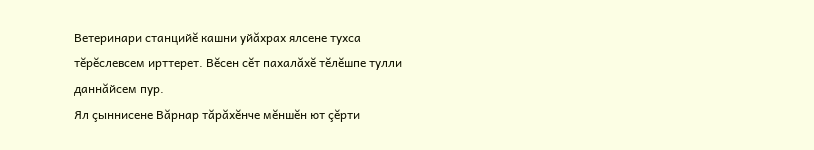Ветеринари станцийĕ кашни уйăхрах ялсене тухса тĕрĕслевсем ирттерет. Вĕсен сĕт пахалăхĕ тĕлĕшпе тулли даннăйсем пур.
Ял çыннисене Вăрнар тăрăхĕнче мĕншĕн ют çĕрти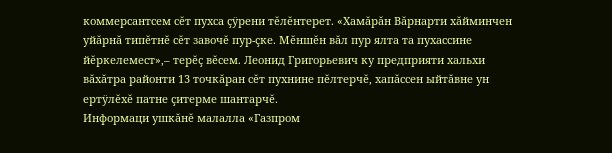коммерсантсем сĕт пухса çÿрени тĕлĕнтерет. «Хамăрăн Вăрнарти хăйминчен уйăрнă типĕтнĕ сĕт завочĕ пур-çке. Мĕншĕн вăл пур ялта та пухассине йĕркелемест»,– терĕç вĕсем. Леонид Григорьевич ку предприяти хальхи вăхăтра районти 13 точкăран сĕт пухнине пĕлтерчĕ, хапăссен ыйтăвне ун ертÿлĕхĕ патне çитерме шантарчĕ.
Информаци ушкăнĕ малалла «Газпром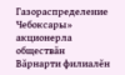Газораспределение Чебоксары» акционерла обществăн Вăрнарти филиалĕн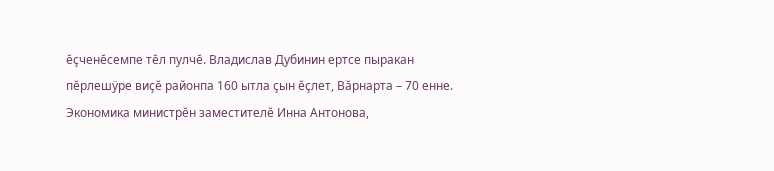ĕçченĕсемпе тĕл пулчĕ. Владислав Дубинин ертсе пыракан пĕрлешÿре виçĕ районпа 160 ытла çын ĕçлет, Вăрнарта – 70 енне.
Экономика министрĕн заместителĕ Инна Антонова,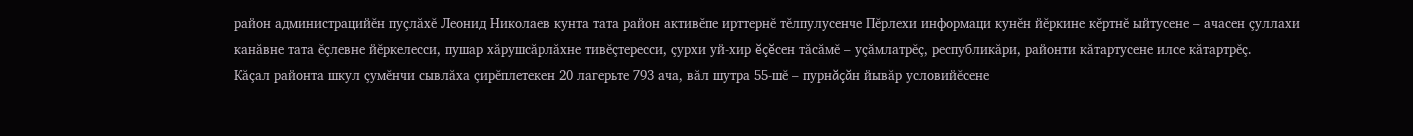район администрацийĕн пуçлăхĕ Леонид Николаев кунта тата район активĕпе ирттернĕ тĕлпулусенче Пĕрлехи информаци кунĕн йĕркине кĕртнĕ ыйтусене – ачасен çуллахи канăвне тата ĕçлевне йĕркелесси, пушар хăрушсăрлăхне тивĕçтересси, çурхи уй-хир ĕçĕсен тăсăмĕ – уçăмлатрĕç, республикăри, районти кăтартусене илсе кăтартрĕç.
Кăçал районта шкул çумĕнчи сывлăха çирĕплетекен 20 лагерьте 793 ача, вăл шутра 55-шĕ – пурнăçăн йывăр условийĕсене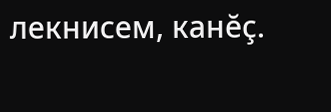лекнисем, канĕç.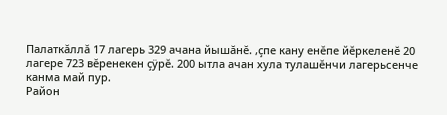Палаткăллă 17 лагерь 329 ачана йышăнĕ. ,çпе кану енĕпе йĕркеленĕ 20 лагере 723 вĕренекен çÿрĕ. 200 ытла ачан хула тулашĕнчи лагерьсенче канма май пур.
Район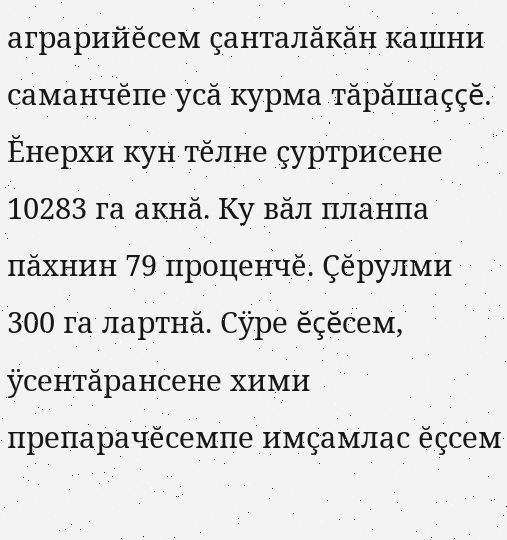аграрийĕсем çанталăкăн кашни саманчĕпе усă курма тăрăшаççĕ. Ĕнерхи кун тĕлне çуртрисене 10283 га акнă. Ку вăл планпа пăхнин 79 проценчĕ. Çĕрулми 300 га лартнă. Сÿре ĕçĕсем, ÿсентăрансене хими препарачĕсемпе имçамлас ĕçсем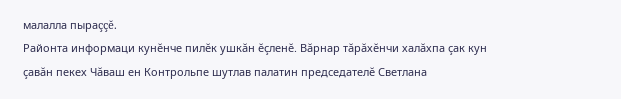малалла пыраççĕ.
Районта информаци кунĕнче пилĕк ушкăн ĕçленĕ. Вăрнар тăрăхĕнчи халăхпа çак кун çавăн пекех Чăваш ен Контрольпе шутлав палатин председателĕ Светлана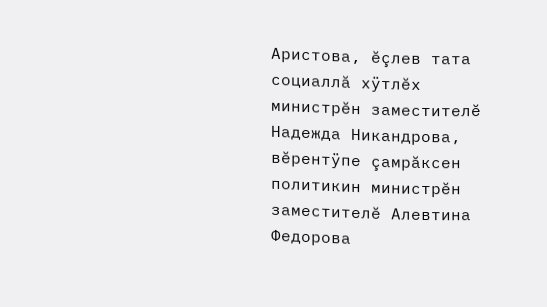Аристова, ĕçлев тата социаллă хÿтлĕх министрĕн заместителĕ Надежда Никандрова, вĕрентÿпе çамрăксен политикин министрĕн заместителĕ Алевтина Федорова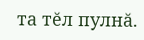та тĕл пулнă.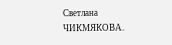Светлана ЧИКМЯКОВА.